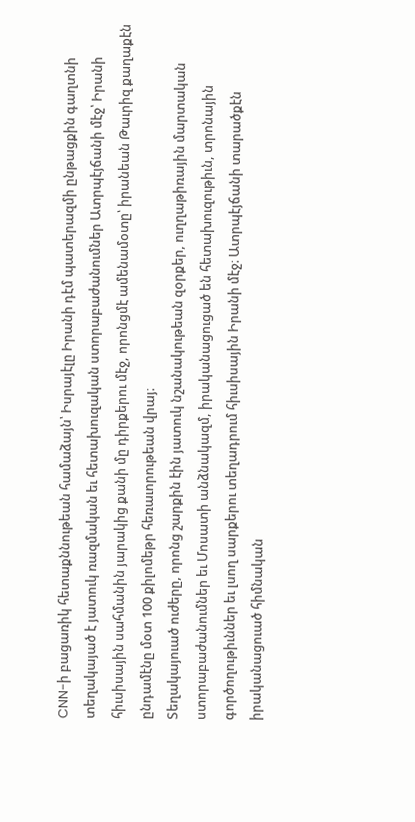CNN-ի բացառիկ հետաքննութեան համաձայն՝ Իսրայէլը Իրանի դէմ պատերազմի ընթացքին գաղտնի տեղակայած է յատուկ ռազմական եւ հետախուզական ստորաբաժանումներ Ատրպէյճանի մէջ՝ Իրանի հիւսիսային սահմանին յարակից քանի մը դիրքերու մէջ, որոնցմէ ամենամօտը՝ իրանեան Թաւրիզ քաղաքէն ընդամէնը մօտ 100 քիլոմեթր հեռաւորութեան վրայ։
Տեղակայուած ուժերը, որոնց շարքին էին յատուկ նշանակութեան զօրքեր, ուղղաթիռային մարտական ստորաբաժանումներ եւ Մոսատի անձնակազմ, իրականացուցած են հետախուզութիւն, տրոնային գործողութիւններ եւ լսող սարքերու տեղադրում հիւսիսային Իրանի մէջ։ Ատրպէյճանի տարածքէն իրականացուած հիմնական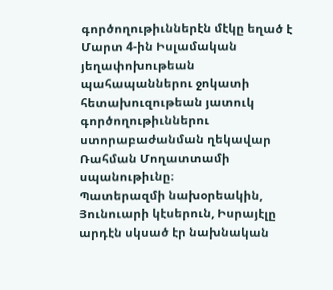գործողութիւններէն մէկը եղած է Մարտ 4-ին Իսլամական յեղափոխութեան պահապաններու ջոկատի հետախուզութեան յատուկ գործողութիւններու ստորաբաժանման ղեկավար Ռահման Մողատտամի սպանութիւնը։
Պատերազմի նախօրեակին, Յունուարի կէսերուն, Իսրայէլը արդէն սկսած էր նախնական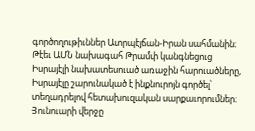գործողութիւններ Ատրպէյճան-Իրան սահմանին։ Թէեւ ԱՄՆ նախագահ Թրամփ կանգնեցուց Իսրայէլի նախատեսուած առաջին հարուածները, Իսրայէլը շարունակած է ինքնուրոյն գործել՝ տեղադրելով հետախուզական սարքաւորումներ։ Յունուարի վերջը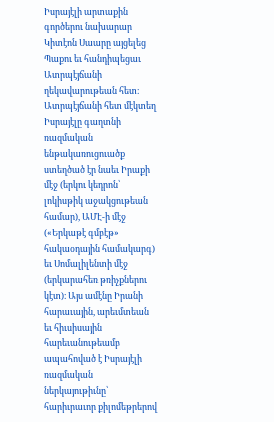Իսրայէլի արտաքին գործերու նախարար Կիտէոն Սաարը այցելեց Պաքու եւ հանդիպեցաւ Ատրպէյճանի ղեկավարութեան հետ։
Ատրպէյճանի հետ մէկտեղ Իսրայէլը գաղտնի ռազմական ենթակառուցուածք ստեղծած էր նաեւ Իրաքի մէջ (երկու կեդրոն՝ լոկիսթիկ աջակցութեան համար), ԱՄԷ-ի մէջ («Երկաթէ գմբէթ» հակաօդային համակարգ) եւ Սոմալիլենտի մէջ (երկարահեռ թռիչքներու կէտ)։ Այս ամէնը Իրանի հարաւային, արեւմտեան եւ հիւսիսային հարեւանութեամբ ապահոված է Իսրայէլի ռազմական ներկայութիւնը՝ հարիւրաւոր քիլոմեթրերով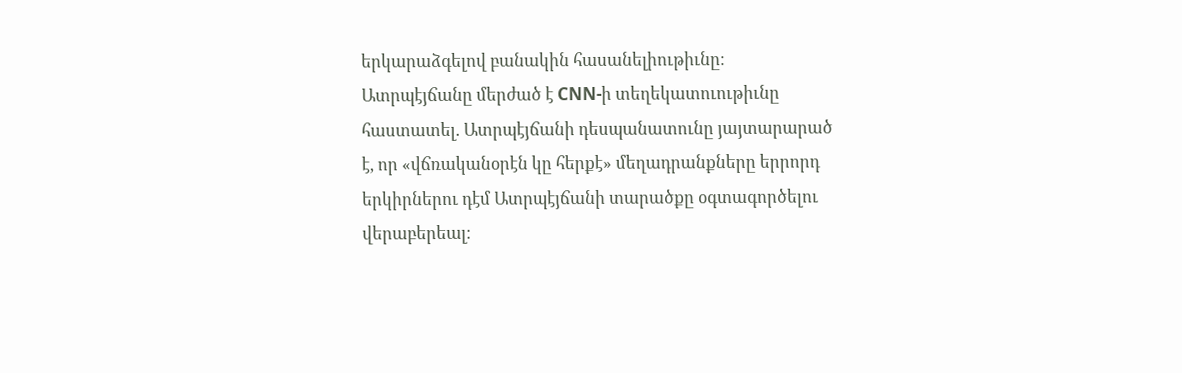երկարաձգելով բանակին հասանելիութիւնը։
Ատրպէյճանը մերժած է CNN-ի տեղեկատուութիւնը հաստատել. Ատրպէյճանի դեսպանատունը յայտարարած է, որ «վճռականօրէն կը հերքէ» մեղադրանքները երրորդ երկիրներու դէմ Ատրպէյճանի տարածքը օգտագործելու վերաբերեալ։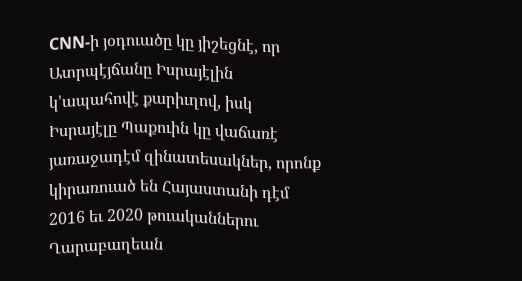CNN-ի յօդուածը կը յիշեցնէ, որ Ատրպէյճանը Իսրայէլին կ’ապահովէ քարիւղով, իսկ Իսրայէլը Պաքուին կը վաճառէ յառաջադէմ զինատեսակներ, որոնք կիրառուած են Հայաստանի դէմ 2016 եւ 2020 թուականներու Ղարաբաղեան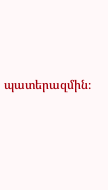պատերազմին։